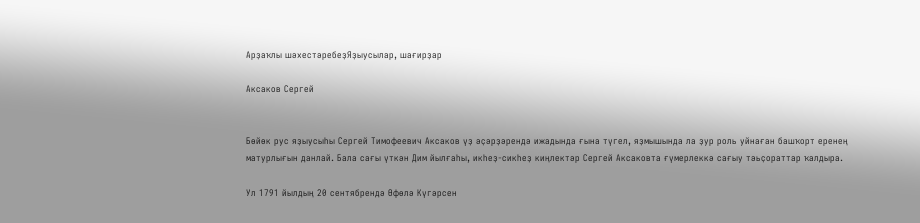Арҙаҡлы шәхестәребеҙЯҙыусылар, шағирҙар

Аксаков Сергей


Бөйөк рус яҙыусыһы Сергей Тимофеевич Аксаков үҙ әҫәрҙәрендә ижадында ғына түгел, яҙмышында ла ҙур роль уйнаған башҡорт еренең матурлығын данлай. Бала сағы үткән Дим йылғаһы, икһеҙ-сикһеҙ киңлектәр Сергей Аксаковта ғүмерлеккә сағыу тәьҫораттар ҡалдыра.

Ул 1791 йылдың 20 сентябрендә Өфөлә Күгәрсен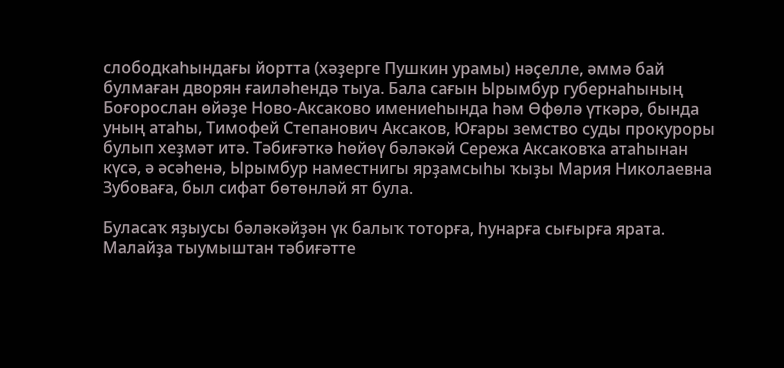слободкаһындағы йортта (хәҙерге Пушкин урамы) нәҫелле, әммә бай булмаған дворян ғаиләһендә тыуа. Бала сағын Ырымбур губернаһының Боғорослан өйәҙе Ново-Аксаково имениеһында һәм Өфөлә үткәрә, бында уның атаһы, Тимофей Степанович Аксаков, Юғары земство суды прокуроры булып хеҙмәт итә. Тәбиғәткә һөйөү бәләкәй Сережа Аксаковҡа атаһынан күсә, ә әсәһенә, Ырымбур наместнигы ярҙамсыһы ҡыҙы Мария Николаевна Зубоваға, был сифат бөтөнләй ят була.

Буласаҡ яҙыусы бәләкәйҙән үк балыҡ тоторға, һунарға сығырға ярата. Малайҙа тыумыштан тәбиғәтте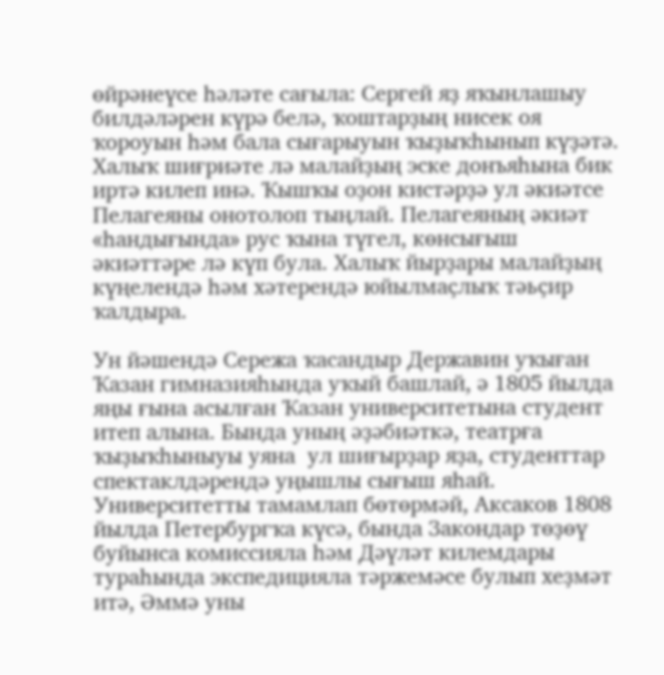өйрәнеүсе һәләте сағыла: Сергей яҙ яҡынлашыу билдәләрен күрә белә, ҡоштарҙың нисек оя ҡороуын һәм бала сығарыуын ҡыҙыҡһынып күҙәтә. Халыҡ шиғриәте лә малайҙың эске донъяһына бик иртә килеп инә. Ҡышҡы оҙон кистәрҙә ул әкиәтсе Пелагеяны онотолоп тыңлай. Пелагеяның әкиәт «һандығында» рус ҡына түгел, көнсығыш әкиәттәре лә күп була. Халыҡ йырҙары малайҙың күңелендә һәм хәтерендә юйылмаҫлыҡ тәьҫир ҡалдыра.

Ун йәшендә Сережа ҡасандыр Державин уҡыған Ҡазан гимназияһында уҡый башлай, ә 1805 йылда яңы ғына асылған Ҡазан университетына студент итеп алына. Бында уның әҙәбиәткә, театрға ҡыҙыҡһыныуы уяна  ул шиғырҙар яҙа, студенттар спектаклдәрендә уңышлы сығыш яһай. Университетты тамамлап бөтөрмәй, Аксаков 1808 йылда Петербургҡа күсә, бында Закондар төҙөү буйынса комиссияла һәм Дәүләт килемдары тураһында экспедицияла тәржемәсе булып хеҙмәт итә, Әммә уны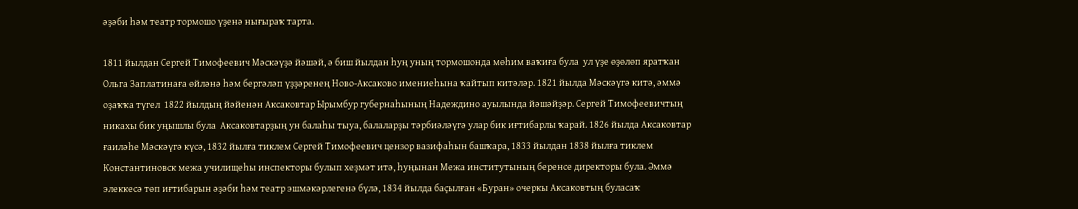әҙәби һәм театр тормошо үҙенә нығыраҡ тарта.

1811 йылдан Сергей Тимофеевич Мәскәүҙә йәшәй, ә биш йылдан һуң уның тормошонда мөһим ваҡиға була  ул үҙе өҙөлөп яратҡан Ольга Заплатинаға өйләнә һәм бергәләп үҙҙәренең Ново-Аксаково имениеһына ҡайтып китәләр. 1821 йылда Мәскәүгә китә, әммә оҙаҡҡа түгел  1822 йылдың йәйенән Аксаковтар Ырымбур губернаһының Надеждино ауылында йәшәйҙәр. Сергей Тимофеевичтың никахы бик уңышлы була  Аксаковтарҙың ун балаһы тыуа, балаларҙы тәрбиәләүгә улар бик иғтибарлы ҡарай. 1826 йылда Аксаковтар ғаиләһе Мәскәүгә күсә, 1832 йылға тиклем Сергей Тимофеевич цензор вазифаһын башҡара, 1833 йылдан 1838 йылға тиклем Константиновск межа училищеһы инспекторы булып хеҙмәт итә, һуңынан Межа институтының беренсе директоры була. Әммә элеккесә төп иғтибарын әҙәби һәм театр эшмәкәрлегенә бүлә, 1834 йылда баҫылған «Буран» очеркы Аксаковтың буласаҡ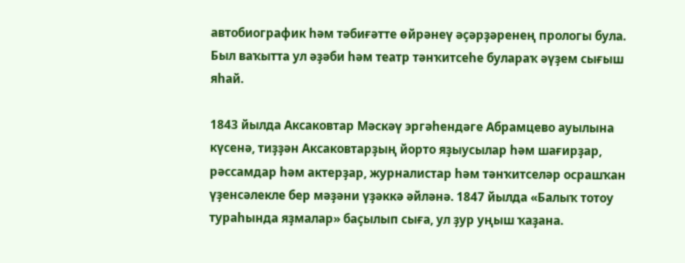автобиографик һәм тәбиғәтте өйрәнеү әҫәрҙәренең прологы була. Был ваҡытта ул әҙәби һәм театр тәнҡитсеһе булараҡ әүҙем сығыш яһай.

1843 йылда Аксаковтар Мәскәү эргәһендәге Абрамцево ауылына күсенә, тиҙҙән Аксаковтарҙың йорто яҙыусылар һәм шағирҙар, рәссамдар һәм актерҙар, журналистар һәм тәнҡитселәр осрашҡан үҙенсәлекле бер мәҙәни үҙәккә әйләнә. 1847 йылда «Балыҡ тотоу тураһында яҙмалар» баҫылып сыға, ул ҙур уңыш ҡаҙана.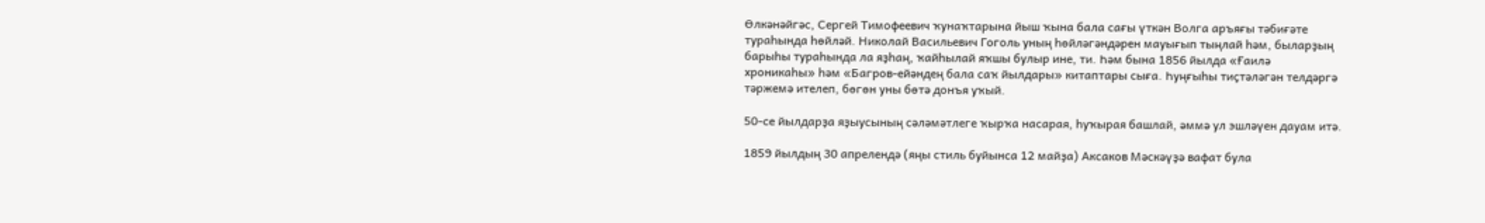Өлкәнәйгәс, Сергей Тимофеевич ҡунаҡтарына йыш ҡына бала сағы үткән Волга аръяғы тәбиғәте тураһында һөйләй. Николай Васильевич Гоголь уның һөйләгәндәрен мауығып тыңлай һәм, быларҙың барыһы тураһында ла яҙһаң, ҡайһылай яҡшы булыр ине, ти. Һәм бына 1856 йылда «Ғаилә хроникаһы» һәм «Багров-ейәндең бала саҡ йылдары» китаптары сыға. Һуңғыһы тиҫтәләгән телдәргә тәржемә ителеп, бөгөн уны бөтә донъя уҡый.

50-се йылдарҙа яҙыусының сәләмәтлеге ҡырҡа насарая, һуҡырая башлай, әммә ул эшләүен дауам итә.

1859 йылдың 30 апрелендә (яңы стиль буйынса 12 майҙа) Аксаков Мәскәүҙә вафат була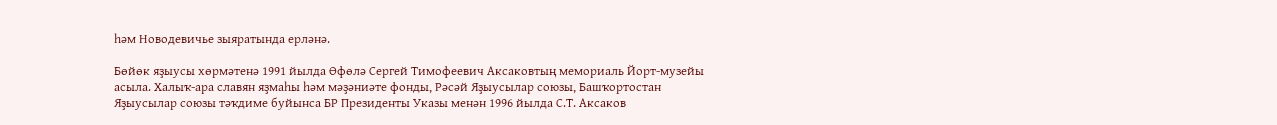һәм Новодевичье зыяратында ерләнә.

Бөйөк яҙыусы хөрмәтенә 1991 йылда Өфөлә Сергей Тимофеевич Аксаковтың мемориаль Йорт-музейы асыла. Халыҡ-ара славян яҙмаһы һәм мәҙәниәте фонды, Рәсәй Яҙыусылар союзы, Башҡортостан Яҙыусылар союзы тәҡдиме буйынса БР Президенты Указы менән 1996 йылда С.Т. Аксаков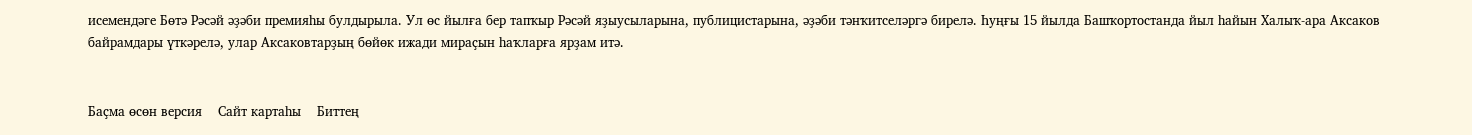исемендәге Бөтә Рәсәй әҙәби премияһы булдырыла. Ул өс йылға бер тапҡыр Рәсәй яҙыусыларына, публицистарына, әҙәби тәнҡитселәргә бирелә. Һуңғы 15 йылда Башҡортостанда йыл һайын Халыҡ-ара Аксаков байрамдары үткәрелә, улар Аксаковтарҙың бөйөк ижади мираҫын һаҡларға ярҙам итә.


Баҫма өсөн версия    Сайт картаһы    Биттең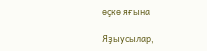өҫкө яғына

Яҙыусылар,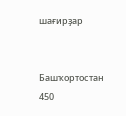шағирҙар


Башҡортостан 450